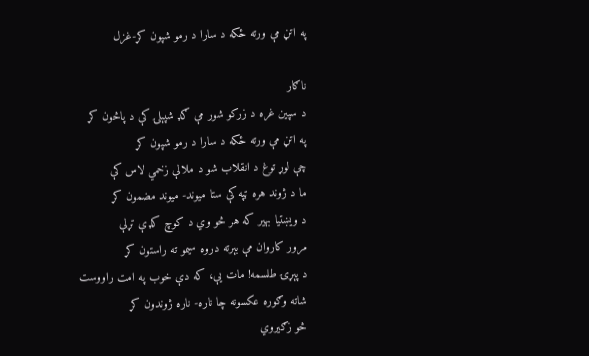په اتڼ مې ورته ځكه د سارا د رمو شپون كړ-غزل

ناګار
د سپين غره د زركو شور مې ګډ شپېلۍ كې د پاڅون كړ
په اتڼ مې ورته ځكه د سارا د رمو شپون كړ
چې لوړ توغ د انقلاب شو د ملالې زخمي لاس كې
ما د ژوند هره ټپه كې ستا ميوند- ميوند مضمون كړ
د ويښتيا بهير كه هر څو وي د كوچ كډې تړلې
مرور كاروان مې بېرته دروه سيمو ته راستون كړ
د پېړۍ طلسمه! مات يې، كه دې خوب په امت راووست
شاته وګوره عكسونه چا ناره- ناره ژوندون كړ
څو زګيروي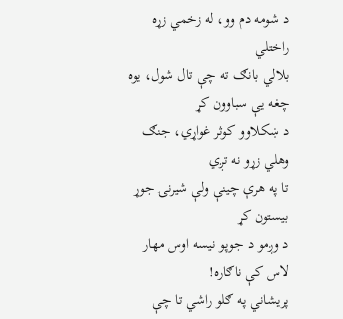د شومه دم وو، له زخمي زړه راختلي
بلالي بانګ ته چې تال شول، يوه چغه يې سباوون كړ
د ښكلاوو كوثر غواړي، جنګ وهلي زړو نه تږي
تا په هرې چينې ولې شيرنۍ جوړ بيستون كړ
د وږمو د جوپو نيسه اوس مهار لاس كې ناګاره!
پريشاني په ګلو راشي تا چې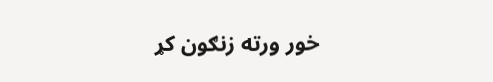خور ورته زنګون كړ